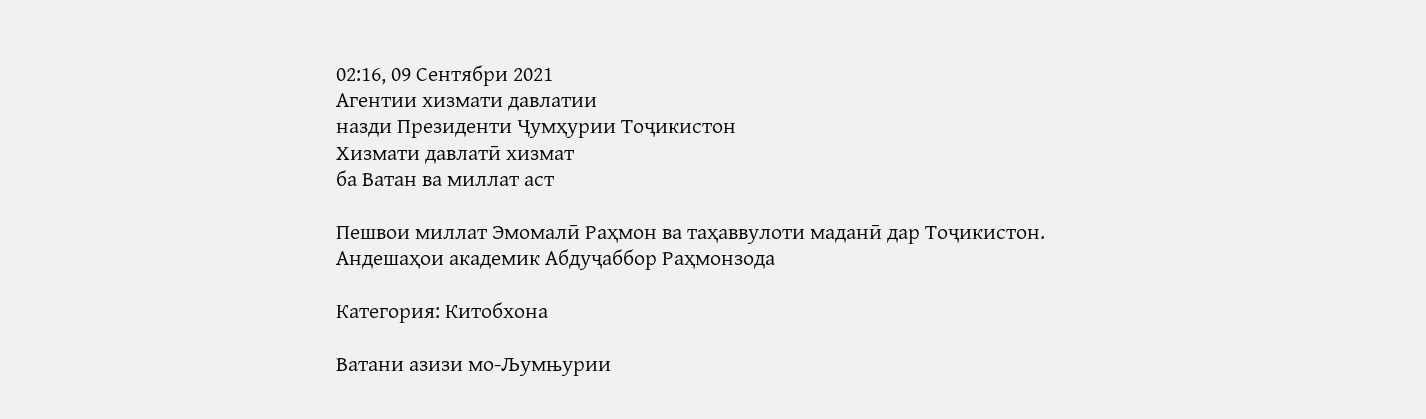02:16, 09 Сентябри 2021
Агентии хизмати давлатии
назди Президенти Ҷумҳурии Тоҷикистон
Хизмати давлатӣ хизмат
ба Ватан ва миллат аст

Пешвои миллат Эмомалӣ Раҳмон ва таҳаввулоти маданӣ дар Тоҷикистон. Андешаҳои академик Абдуҷаббор Раҳмонзода

Категория: Китобхона

Ватани азизи мо-Љумњурии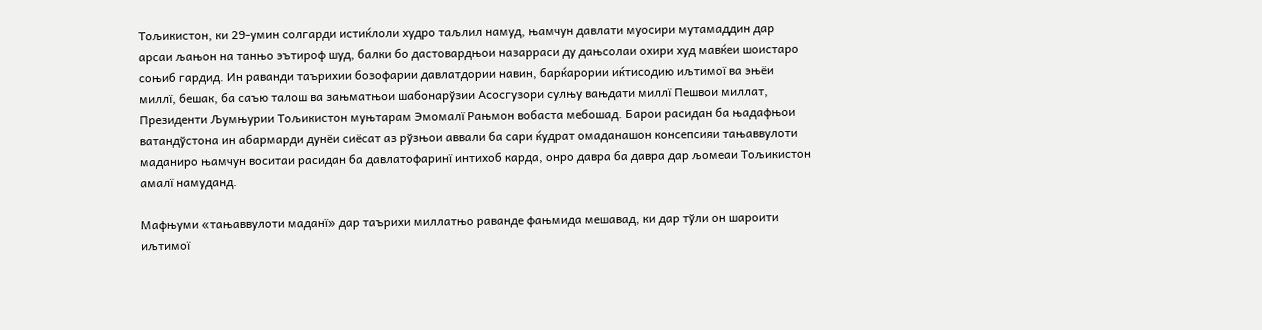Тољикистон, ки 29-умин солгарди истиќлоли худро таљлил намуд, њамчун давлати муосири мутамаддин дар арсаи љањон на танњо эътироф шуд, балки бо дастовардњои назарраси ду дањсолаи охири худ мавќеи шоистаро соњиб гардид. Ин раванди таърихии бозофарии давлатдории навин, барќарории иќтисодию иљтимої ва эњёи миллї, бешак, ба саъю талош ва зањматњои шабонарўзии Асосгузори сулњу вањдати миллї Пешвои миллат, Президенти Љумњурии Тољикистон муњтарам Эмомалї Рањмон вобаста мебошад. Барои расидан ба њадафњои ватандўстона ин абармарди дунёи сиёсат аз рўзњои аввали ба сари ќудрат омаданашон консепсияи тањаввулоти маданиро њамчун воситаи расидан ба давлатофаринї интихоб карда, онро давра ба давра дар љомеаи Тољикистон амалї намуданд.

Мафњуми «тањаввулоти маданї» дар таърихи миллатњо раванде фањмида мешавад, ки дар тўли он шароити иљтимої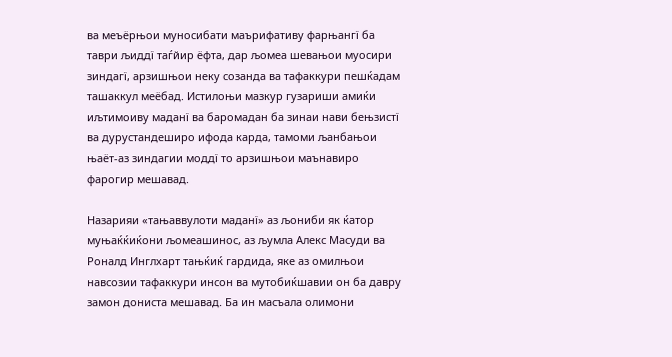ва меъёрњои муносибати маърифативу фарњангї ба таври љиддї таѓйир ёфта, дар љомеа шевањои муосири зиндагї, арзишњои неку созанда ва тафаккури пешќадам ташаккул меёбад. Истилоњи мазкур гузариши амиќи иљтимоиву маданї ва баромадан ба зинаи нави бењзистї ва дурустандеширо ифода карда, тамоми љанбањои њаёт-аз зиндагии моддї то арзишњои маънавиро фарогир мешавад.

Назарияи «тањаввулоти маданї» аз љониби як ќатор муњаќќиќони љомеашинос, аз љумла Алекс Масуди ва Роналд Инглхарт тањќиќ гардида, яке аз омилњои навсозии тафаккури инсон ва мутобиќшавии он ба давру замон дониста мешавад. Ба ин масъала олимони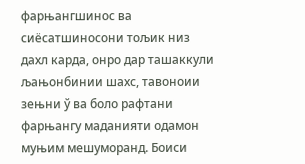фарњангшинос ва сиёсатшиносони тољик низ дахл карда, онро дар ташаккули љањонбинии шахс, тавоноии зењни ў ва боло рафтани фарњангу маданияти одамон муњим мешуморанд. Боиси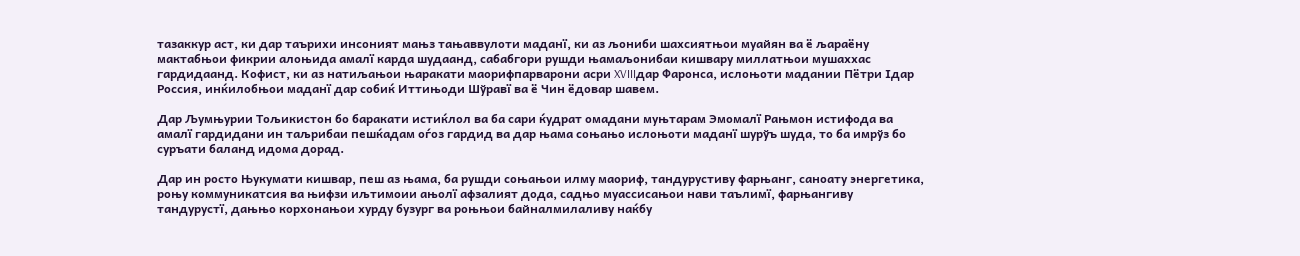тазаккур аст, ки дар таърихи инсоният мањз тањаввулоти маданї, ки аз љониби шахсиятњои муайян ва ё љараёну мактабњои фикрии алоњида амалї карда шудаанд, сабабгори рушди њамаљонибаи кишвару миллатњои мушаххас гардидаанд. Кофист, ки аз натиљањои њаракати маорифпарварони асри XVIIIдар Фаронса, ислоњоти мадании Пётри Iдар Россия, инќилобњои маданї дар собиќ Иттињоди Шўравї ва ё Чин ёдовар шавем.

Дар Љумњурии Тољикистон бо баракати истиќлол ва ба сари ќудрат омадани муњтарам Эмомалї Рањмон истифода ва амалї гардидани ин таљрибаи пешќадам оѓоз гардид ва дар њама соњањо ислоњоти маданї шурўъ шуда, то ба имрўз бо суръати баланд идома дорад.

Дар ин росто Њукумати кишвар, пеш аз њама, ба рушди соњањои илму маориф, тандурустиву фарњанг, саноату энергетика, роњу коммуникатсия ва њифзи иљтимоии ањолї афзалият дода, садњо муассисањои нави таълимї, фарњангиву тандурустї, дањњо корхонањои хурду бузург ва роњњои байналмилаливу наќбу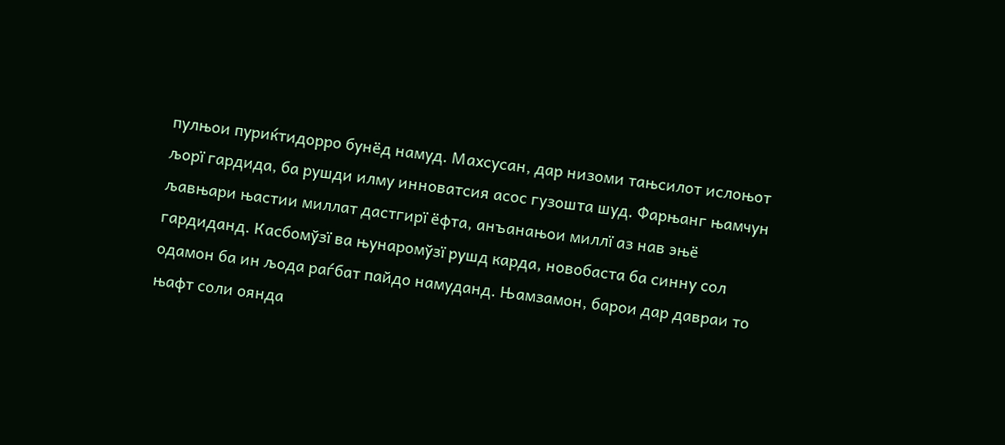пулњои пуриќтидорро бунёд намуд. Махсусан, дар низоми тањсилот ислоњот љорї гардида, ба рушди илму инноватсия асос гузошта шуд. Фарњанг њамчун љавњари њастии миллат дастгирї ёфта, анъанањои миллї аз нав эњё гардиданд. Касбомўзї ва њунаромўзї рушд карда, новобаста ба синну сол одамон ба ин љода раѓбат пайдо намуданд. Њамзамон, барои дар давраи то њафт соли оянда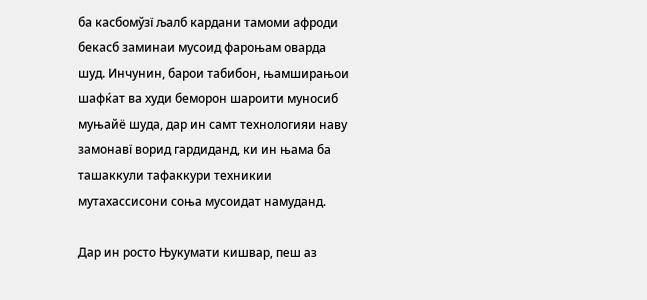ба касбомўзї љалб кардани тамоми афроди бекасб заминаи мусоид фароњам оварда шуд. Инчунин, барои табибон, њамширањои шафќат ва худи беморон шароити муносиб муњайё шуда, дар ин самт технологияи наву замонавї ворид гардиданд, ки ин њама ба ташаккули тафаккури техникии мутахассисони соња мусоидат намуданд.

Дар ин росто Њукумати кишвар, пеш аз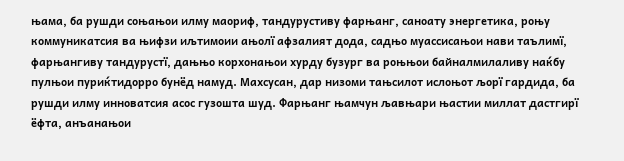њама, ба рушди соњањои илму маориф, тандурустиву фарњанг, саноату энергетика, роњу коммуникатсия ва њифзи иљтимоии ањолї афзалият дода, садњо муассисањои нави таълимї, фарњангиву тандурустї, дањњо корхонањои хурду бузург ва роњњои байналмилаливу наќбу пулњои пуриќтидорро бунёд намуд. Махсусан, дар низоми тањсилот ислоњот љорї гардида, ба рушди илму инноватсия асос гузошта шуд. Фарњанг њамчун љавњари њастии миллат дастгирї ёфта, анъанањои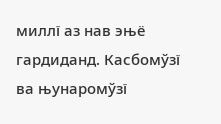миллї аз нав эњё гардиданд. Касбомўзї ва њунаромўзї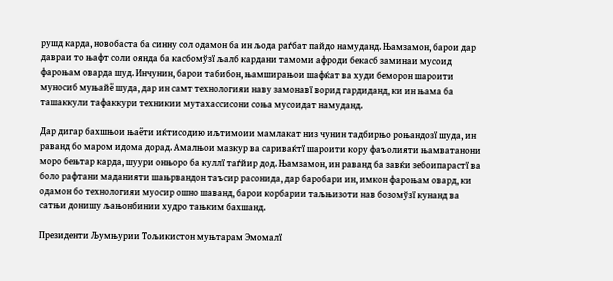рушд карда, новобаста ба синну сол одамон ба ин љода раѓбат пайдо намуданд. Њамзамон, барои дар давраи то њафт соли оянда ба касбомўзї љалб кардани тамоми афроди бекасб заминаи мусоид фароњам оварда шуд. Инчунин, барои табибон, њамширањои шафќат ва худи беморон шароити муносиб муњайё шуда, дар ин самт технологияи наву замонавї ворид гардиданд, ки ин њама ба ташаккули тафаккури техникии мутахассисони соња мусоидат намуданд.

Дар дигар бахшњои њаёти иќтисодию иљтимоии мамлакат низ чунин тадбирњо роњандозї шуда, ин раванд бо маром идома дорад. Амалњои мазкур ва сариваќтї шароити кору фаъолияти њамватанони моро бењтар карда, шуури онњоро ба куллї таѓйир дод. Њамзамон, ин раванд ба завќи зебоипарастї ва боло рафтани маданияти шањрвандон таъсир расонида, дар баробари ин, имкон фароњам овард, ки одамон бо технологияи муосир ошно шаванд, барои корбарии таљњизоти нав бозомўзї кунанд ва сатњи донишу љањонбинии худро тањким бахшанд.

Президенти Љумњурии Тољикистон муњтарам Эмомалї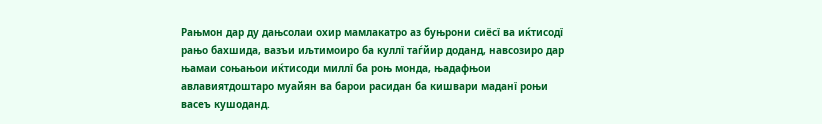Рањмон дар ду дањсолаи охир мамлакатро аз буњрони сиёсї ва иќтисодї рањо бахшида, вазъи иљтимоиро ба куллї таѓйир доданд, навсозиро дар њамаи соњањои иќтисоди миллї ба роњ монда, њадафњои авлавиятдоштаро муайян ва барои расидан ба кишвари маданї роњи васеъ кушоданд.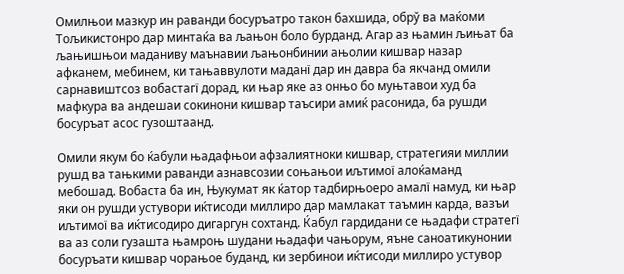Омилњои мазкур ин раванди босуръатро такон бахшида, обрў ва маќоми Тољикистонро дар минтаќа ва љањон боло бурданд. Агар аз њамин љињат ба љањишњои маданиву маънавии љањонбинии ањолии кишвар назар афканем, мебинем, ки тањаввулоти маданї дар ин давра ба якчанд омили сарнавиштсоз вобастагї дорад, ки њар яке аз онњо бо муњтавои худ ба мафкура ва андешаи сокинони кишвар таъсири амиќ расонида, ба рушди босуръат асос гузоштаанд.

Омили якум бо ќабули њадафњои афзалиятноки кишвар, стратегияи миллии рушд ва тањкими раванди азнавсозии соњањои иљтимої алоќаманд мебошад. Вобаста ба ин, Њукумат як ќатор тадбирњоеро амалї намуд, ки њар яки он рушди устувори иќтисоди миллиро дар мамлакат таъмин карда, вазъи иљтимої ва иќтисодиро дигаргун сохтанд. Ќабул гардидани се њадафи стратегї ва аз соли гузашта њамроњ шудани њадафи чањорум, яъне саноатикунонии босуръати кишвар чорањое буданд, ки зербинои иќтисоди миллиро устувор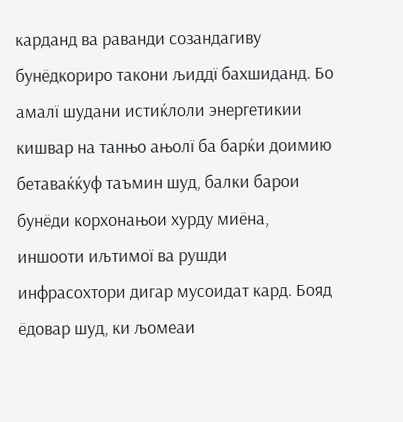карданд ва раванди созандагиву бунёдкориро такони љиддї бахшиданд. Бо амалї шудани истиќлоли энергетикии кишвар на танњо ањолї ба барќи доимию бетаваќќуф таъмин шуд, балки барои бунёди корхонањои хурду миёна, иншооти иљтимої ва рушди инфрасохтори дигар мусоидат кард. Бояд ёдовар шуд, ки љомеаи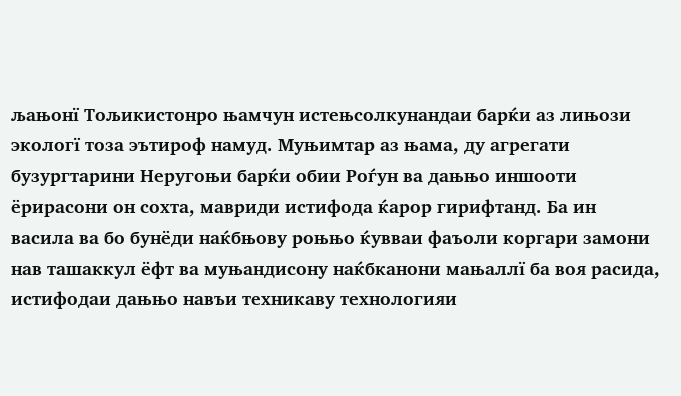љањонї Тољикистонро њамчун истењсолкунандаи барќи аз лињози экологї тоза эътироф намуд. Муњимтар аз њама, ду агрегати бузургтарини Неругоњи барќи обии Роѓун ва дањњо иншооти ёрирасони он сохта, мавриди истифода ќарор гирифтанд. Ба ин васила ва бо бунёди наќбњову роњњо ќувваи фаъоли коргари замони нав ташаккул ёфт ва муњандисону наќбканони мањаллї ба воя расида, истифодаи дањњо навъи техникаву технологияи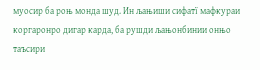муосир ба роњ монда шуд. Ин љањиши сифатї мафкураи коргаронро дигар карда, ба рушди љањонбинии онњо таъсири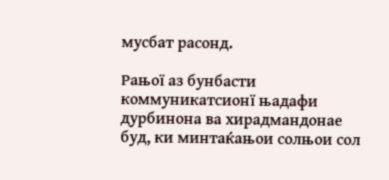мусбат расонд.

Рањої аз бунбасти коммуникатсионї њадафи дурбинона ва хирадмандонае буд, ки минтаќањои солњои сол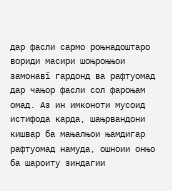дар фасли сармо роњнадоштаро вориди масири шоњроњњои замонавї гардонд ва рафтуомад дар чањор фасли сол фароњам омад. Аз ин имконоти мусоид истифода карда, шањрвандони кишвар ба мањалњои њамдигар рафтуомад намуда, ошноии онњо ба шароиту зиндагии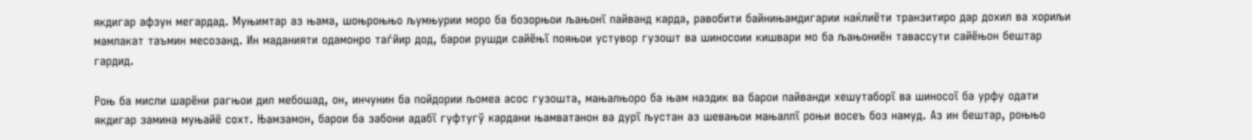якдигар афзун мегардад. Муњимтар аз њама, шоњроњњо љумњурии моро ба бозорњои љањонї пайванд карда, равобити байнињамдигарии наќлиёти транзитиро дар дохил ва хориљи мамлакат таъмин месозанд. Ин маданияти одамонро таѓйир дод, барои рушди сайёњї пояњои устувор гузошт ва шиносоии кишвари мо ба љањониён тавассути сайёњон бештар гардид.

Роњ ба мисли шарёни рагњои дил мебошад, он, инчунин ба пойдории љомеа асос гузошта, мањалњоро ба њам наздик ва барои пайванди хешутаборї ва шиносої ба урфу одати якдигар замина муњайё сохт. Њамзамон, барои ба забони адабї гуфтугў кардани њамватанон ва дурї љустан аз шевањои мањаллї роњи восеъ боз намуд. Аз ин бештар, роњњо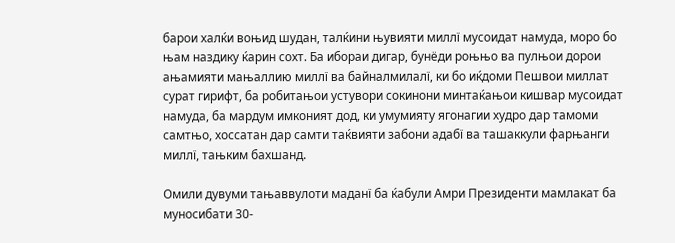барои халќи воњид шудан, талќини њувияти миллї мусоидат намуда, моро бо њам наздику ќарин сохт. Ба ибораи дигар, бунёди роњњо ва пулњои дорои ањамияти мањаллию миллї ва байналмилалї, ки бо иќдоми Пешвои миллат сурат гирифт, ба робитањои устувори сокинони минтаќањои кишвар мусоидат намуда, ба мардум имконият дод, ки умумияту ягонагии худро дар тамоми самтњо, хоссатан дар самти таќвияти забони адабї ва ташаккули фарњанги миллї, тањким бахшанд.

Омили дувуми тањаввулоти маданї ба ќабули Амри Президенти мамлакат ба муносибати 30-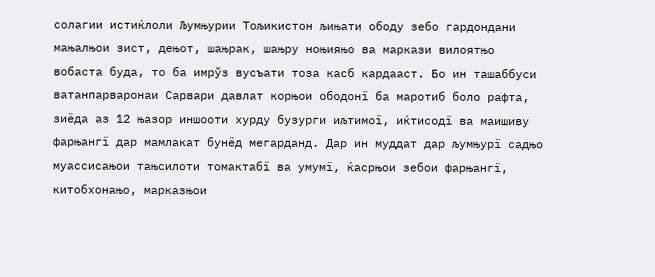солагии истиќлоли Љумњурии Тољикистон љињати ободу зебо гардондани мањалњои зист, дењот, шањрак, шањру ноњияњо ва маркази вилоятњо вобаста буда, то ба имрўз вусъати тоза касб кардааст. Бо ин ташаббуси ватанпарваронаи Сарвари давлат корњои ободонї ба маротиб боло рафта, зиёда аз 12 њазор иншооти хурду бузурги иљтимої, иќтисодї ва маишиву фарњангї дар мамлакат бунёд мегарданд. Дар ин муддат дар љумњурї садњо муассисањои тањсилоти томактабї ва умумї, ќасрњои зебои фарњангї, китобхонањо, марказњои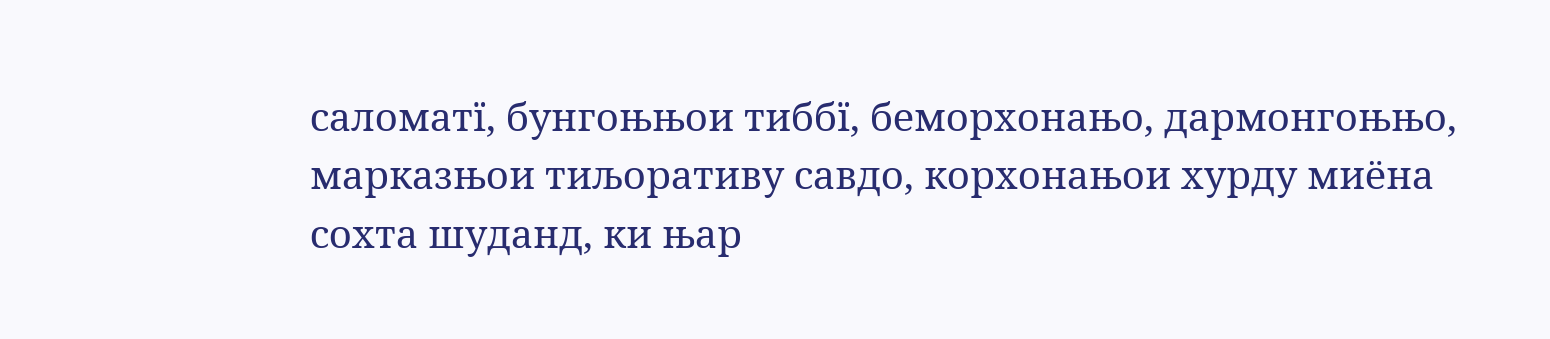саломатї, бунгоњњои тиббї, беморхонањо, дармонгоњњо, марказњои тиљоративу савдо, корхонањои хурду миёна сохта шуданд, ки њар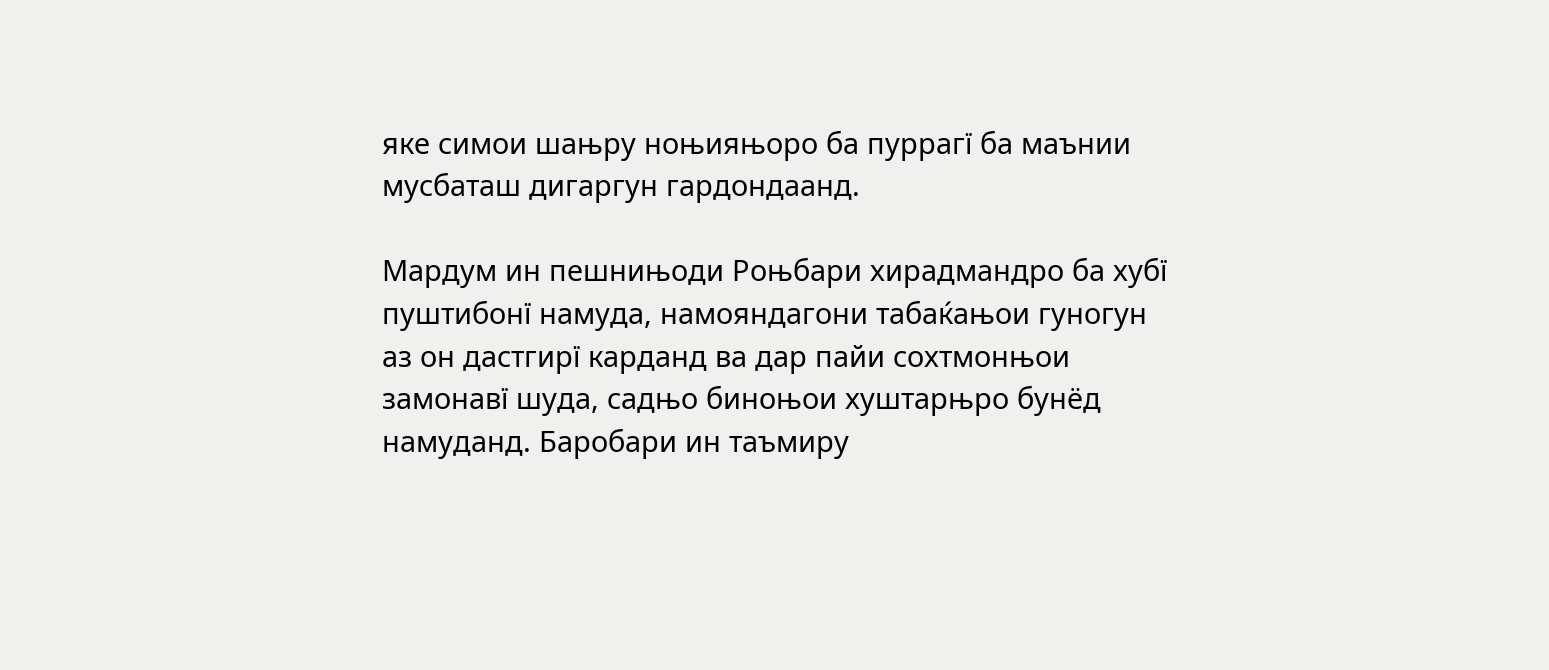яке симои шањру ноњияњоро ба пуррагї ба маънии мусбаташ дигаргун гардондаанд.

Мардум ин пешнињоди Роњбари хирадмандро ба хубї пуштибонї намуда, намояндагони табаќањои гуногун аз он дастгирї карданд ва дар пайи сохтмонњои замонавї шуда, садњо биноњои хуштарњро бунёд намуданд. Баробари ин таъмиру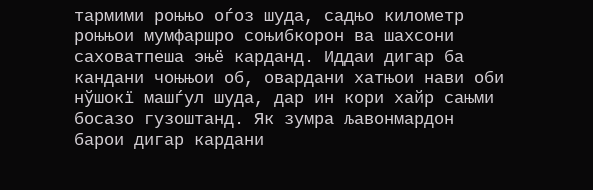тармими роњњо оѓоз шуда, садњо километр роњњои мумфаршро соњибкорон ва шахсони саховатпеша эњё карданд. Иддаи дигар ба кандани чоњњои об, овардани хатњои нави оби нўшокї машѓул шуда, дар ин кори хайр сањми босазо гузоштанд. Як зумра љавонмардон барои дигар кардани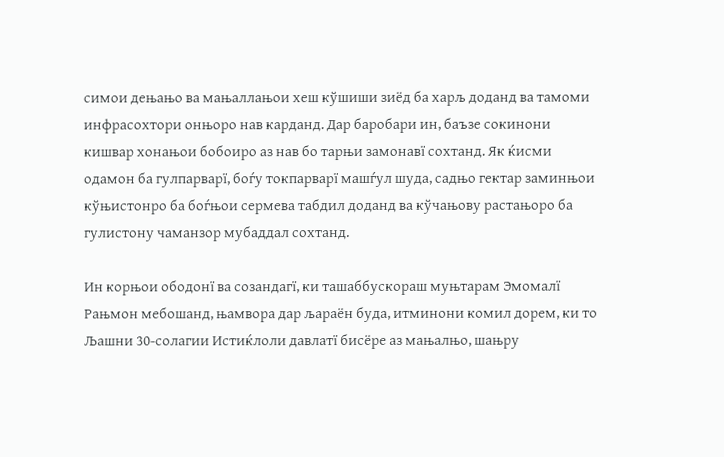симои дењањо ва мањаллањои хеш кўшиши зиёд ба харљ доданд ва тамоми инфрасохтори онњоро нав карданд. Дар баробари ин, баъзе сокинони кишвар хонањои бобоиро аз нав бо тарњи замонавї сохтанд. Як ќисми одамон ба гулпарварї, боѓу токпарварї машѓул шуда, садњо гектар заминњои кўњистонро ба боѓњои сермева табдил доданд ва кўчањову растањоро ба гулистону чаманзор мубаддал сохтанд.

Ин корњои ободонї ва созандагї, ки ташаббускораш муњтарам Эмомалї Рањмон мебошанд, њамвора дар љараён буда, итминони комил дорем, ки то Љашни 30-солагии Истиќлоли давлатї бисёре аз мањалњо, шањру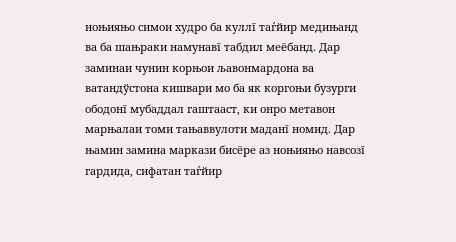ноњияњо симои худро ба куллї таѓйир медињанд ва ба шањраки намунавї табдил меёбанд. Дар заминаи чунин корњои љавонмардона ва ватандўстона кишвари мо ба як коргоњи бузурги ободонї мубаддал гаштааст, ки онро метавон марњалаи томи тањаввулоти маданї номид. Дар њамин замина маркази бисёре аз ноњияњо навсозї гардида, сифатан таѓйир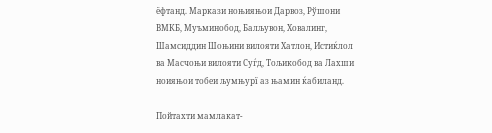ёфтанд. Маркази ноњияњои Дарвоз, Рўшони ВМКБ, Муъминобод, Балљувон, Ховалинг, Шамсиддин Шоњини вилояти Хатлон, Истиќлол ва Масчоњи вилояти Суѓд, Тољикобод ва Лахши ноияњои тобеи љумњурї аз њамин ќабиланд.

Пойтахти мамлакат-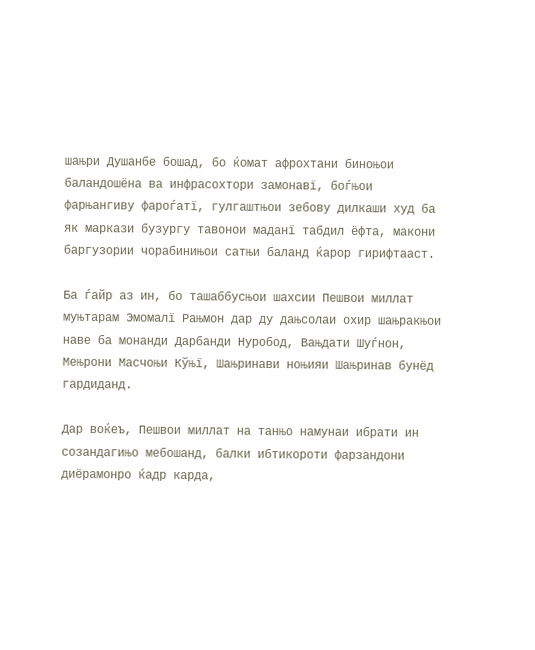шањри Душанбе бошад, бо ќомат афрохтани биноњои баландошёна ва инфрасохтори замонавї, боѓњои фарњангиву фароѓатї, гулгаштњои зебову дилкаши худ ба як маркази бузургу тавонои маданї табдил ёфта, макони баргузории чорабинињои сатњи баланд ќарор гирифтааст.

Ба ѓайр аз ин, бо ташаббусњои шахсии Пешвои миллат муњтарам Эмомалї Рањмон дар ду дањсолаи охир шањракњои наве ба монанди Дарбанди Нуробод, Вањдати Шуѓнон, Мењрони Масчоњи Кўњї, Шањринави ноњияи Шањринав бунёд гардиданд.

Дар воќеъ, Пешвои миллат на танњо намунаи ибрати ин созандагињо мебошанд, балки ибтикороти фарзандони диёрамонро ќадр карда,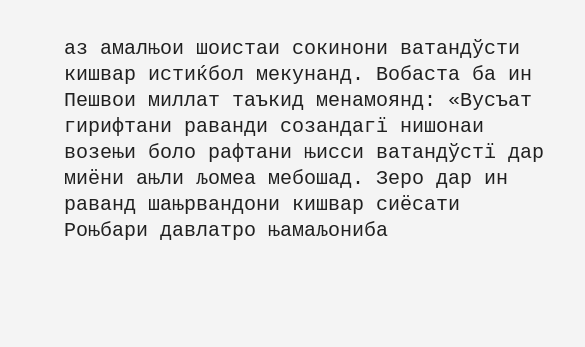аз амалњои шоистаи сокинони ватандўсти кишвар истиќбол мекунанд. Вобаста ба ин Пешвои миллат таъкид менамоянд: «Вусъат гирифтани раванди созандагї нишонаи возењи боло рафтани њисси ватандўстї дар миёни ањли љомеа мебошад. Зеро дар ин раванд шањрвандони кишвар сиёсати Роњбари давлатро њамаљониба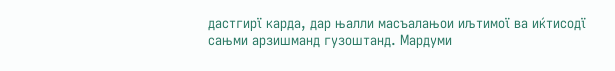дастгирї карда, дар њалли масъалањои иљтимої ва иќтисодї сањми арзишманд гузоштанд. Мардуми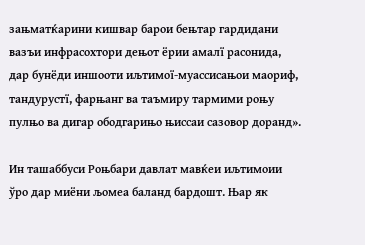зањматќарини кишвар барои бењтар гардидани вазъи инфрасохтори дењот ёрии амалї расонида, дар бунёди иншооти иљтимої-муассисањои маориф, тандурустї, фарњанг ва таъмиру тармими роњу пулњо ва дигар ободгарињо њиссаи сазовор доранд».

Ин ташаббуси Роњбари давлат мавќеи иљтимоии ўро дар миёни љомеа баланд бардошт. Њар як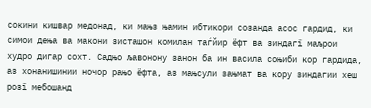сокини кишвар медонад, ки мањз њамин ибтикори созанда асос гардид, ки симои дења ва макони зисташон комилан таѓйир ёфт ва зиндагї маљрои худро дигар сохт. Садњо љавонону занон ба ин васила соњиби кор гардида, аз хонанишинии ночор рањо ёфта, аз мањсули зањмат ва кору зиндагии хеш розї мебошанд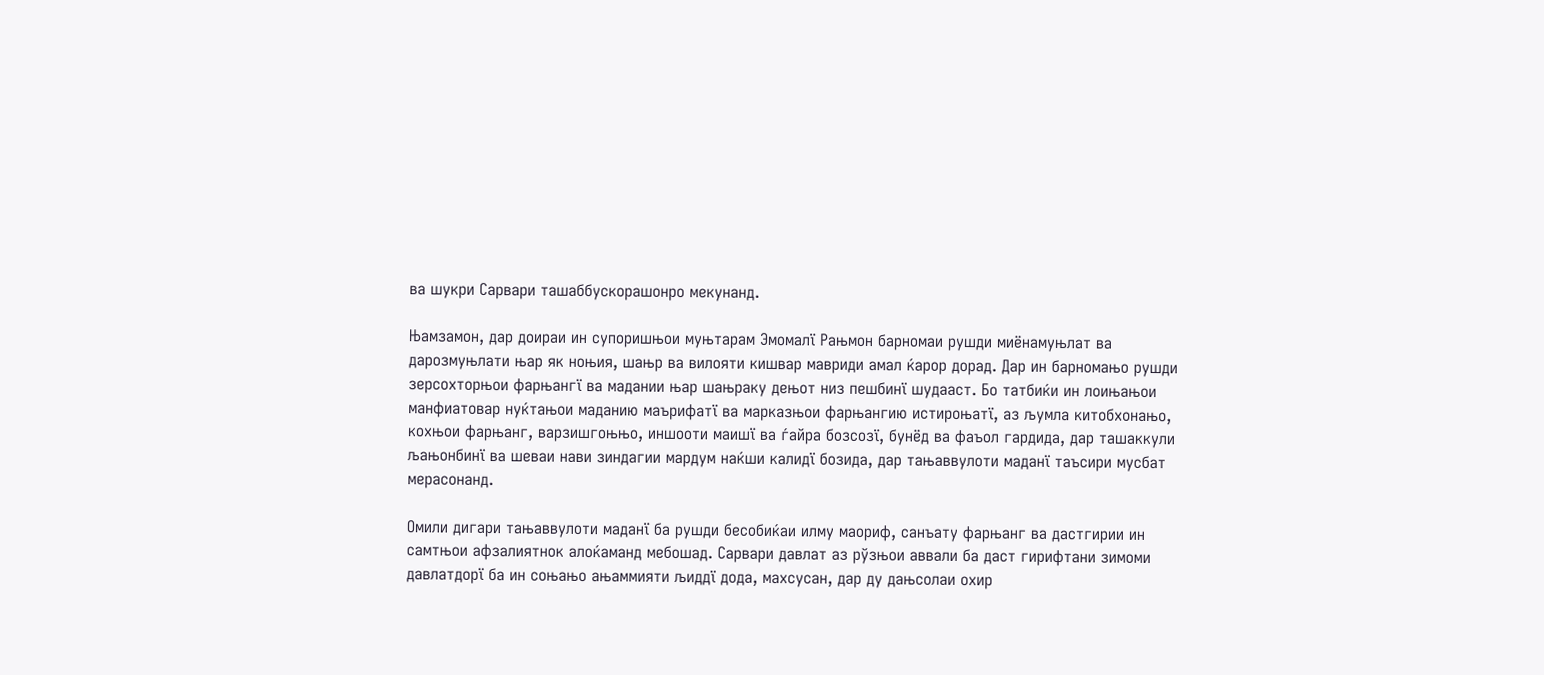ва шукри Сарвари ташаббускорашонро мекунанд.

Њамзамон, дар доираи ин супоришњои муњтарам Эмомалї Рањмон барномаи рушди миёнамуњлат ва дарозмуњлати њар як ноњия, шањр ва вилояти кишвар мавриди амал ќарор дорад. Дар ин барномањо рушди зерсохторњои фарњангї ва мадании њар шањраку дењот низ пешбинї шудааст. Бо татбиќи ин лоињањои манфиатовар нуќтањои маданию маърифатї ва марказњои фарњангию истироњатї, аз љумла китобхонањо, кохњои фарњанг, варзишгоњњо, иншооти маишї ва ѓайра бозсозї, бунёд ва фаъол гардида, дар ташаккули љањонбинї ва шеваи нави зиндагии мардум наќши калидї бозида, дар тањаввулоти маданї таъсири мусбат мерасонанд.

Омили дигари тањаввулоти маданї ба рушди бесобиќаи илму маориф, санъату фарњанг ва дастгирии ин самтњои афзалиятнок алоќаманд мебошад. Сарвари давлат аз рўзњои аввали ба даст гирифтани зимоми давлатдорї ба ин соњањо ањаммияти љиддї дода, махсусан, дар ду дањсолаи охир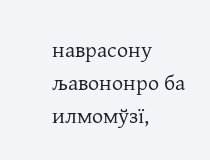наврасону љавононро ба илмомўзї,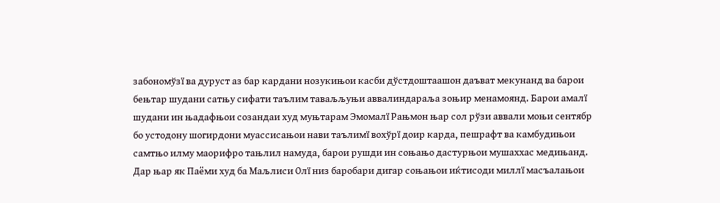забономўзї ва дуруст аз бар кардани нозукињои касби дўстдоштаашон даъват мекунанд ва барои бењтар шудани сатњу сифати таълим таваљљуњи аввалиндараља зоњир менамоянд. Барои амалї шудани ин њадафњои созандаи худ муњтарам Эмомалї Рањмон њар сол рўзи аввали моњи сентябр бо устодону шогирдони муассисањои нави таълимї вохўрї доир карда, пешрафт ва камбудињои самтњо илму маорифро тањлил намуда, барои рушди ин соњањо дастурњои мушаххас медињанд. Дар њар як Паёми худ ба Маљлиси Олї низ баробари дигар соњањои иќтисоди миллї масъалањои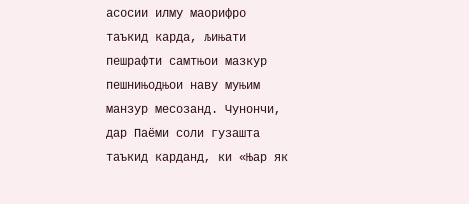асосии илму маорифро таъкид карда, љињати пешрафти самтњои мазкур пешнињодњои наву муњим манзур месозанд. Чунончи, дар Паёми соли гузашта таъкид карданд, ки «Њар як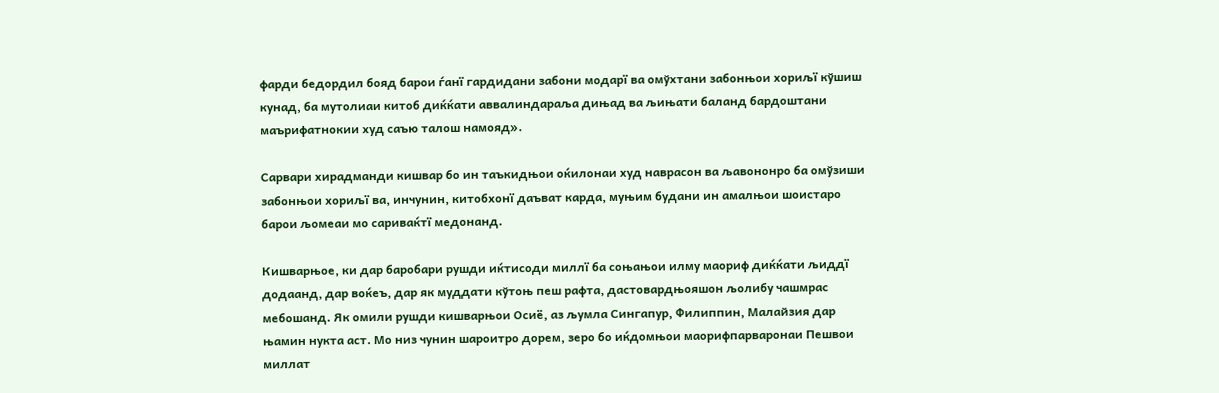фарди бедордил бояд барои ѓанї гардидани забони модарї ва омўхтани забонњои хориљї кўшиш кунад, ба мутолиаи китоб диќќати аввалиндараља дињад ва љињати баланд бардоштани маърифатнокии худ саъю талош намояд».

Сарвари хирадманди кишвар бо ин таъкидњои оќилонаи худ наврасон ва љавононро ба омўзиши забонњои хориљї ва, инчунин, китобхонї даъват карда, муњим будани ин амалњои шоистаро барои љомеаи мо сариваќтї медонанд.

Кишварњое, ки дар баробари рушди иќтисоди миллї ба соњањои илму маориф диќќати љиддї додаанд, дар воќеъ, дар як муддати кўтоњ пеш рафта, дастовардњояшон љолибу чашмрас мебошанд. Як омили рушди кишварњои Осиё, аз љумла Сингапур, Филиппин, Малайзия дар њамин нукта аст. Мо низ чунин шароитро дорем, зеро бо иќдомњои маорифпарваронаи Пешвои миллат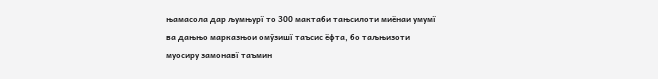њамасола дар љумњурї то 300 мактаби тањсилоти миёнаи умумї ва дањњо марказњои омўзишї таъсис ёфта, бо таљњизоти муосиру замонавї таъмин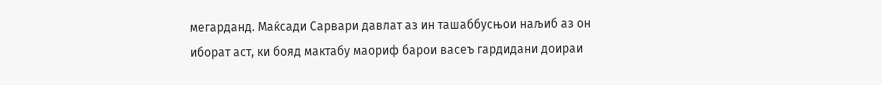мегарданд. Маќсади Сарвари давлат аз ин ташаббусњои наљиб аз он иборат аст, ки бояд мактабу маориф барои васеъ гардидани доираи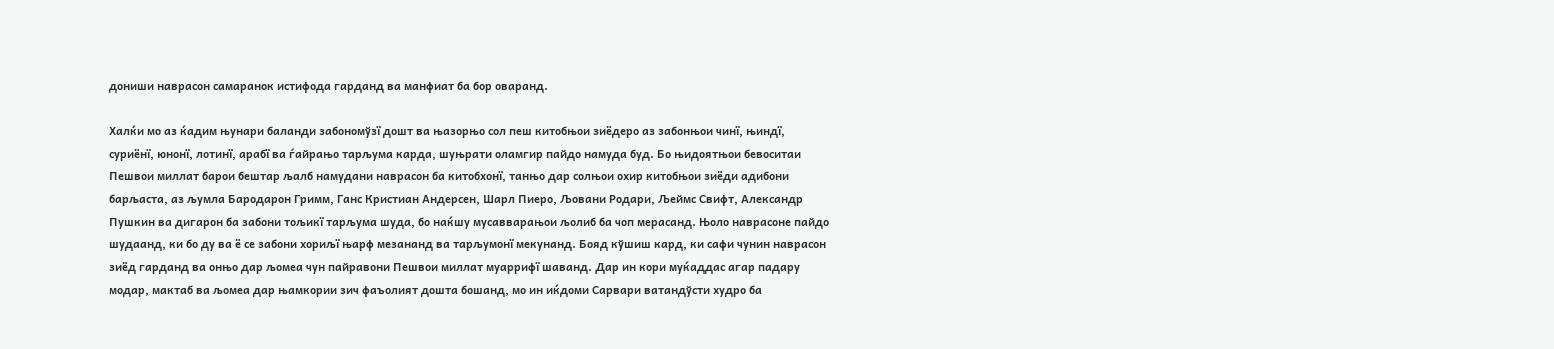дониши наврасон самаранок истифода гарданд ва манфиат ба бор оваранд.

Халќи мо аз ќадим њунари баланди забономўзї дошт ва њазорњо сол пеш китобњои зиёдеро аз забонњои чинї, њиндї, суриёнї, юнонї, лотинї, арабї ва ѓайрањо тарљума карда, шуњрати оламгир пайдо намуда буд. Бо њидоятњои бевоситаи Пешвои миллат барои бештар љалб намудани наврасон ба китобхонї, танњо дар солњои охир китобњои зиёди адибони барљаста, аз љумла Бародарон Гримм, Ганс Кристиан Андерсен, Шарл Пиеро, Љовани Родари, Љеймс Свифт, Александр Пушкин ва дигарон ба забони тољикї тарљума шуда, бо наќшу мусавварањои љолиб ба чоп мерасанд. Њоло наврасоне пайдо шудаанд, ки бо ду ва ё се забони хориљї њарф мезананд ва тарљумонї мекунанд. Бояд кўшиш кард, ки сафи чунин наврасон зиёд гарданд ва онњо дар љомеа чун пайравони Пешвои миллат муаррифї шаванд. Дар ин кори муќаддас агар падару модар, мактаб ва љомеа дар њамкории зич фаъолият дошта бошанд, мо ин иќдоми Сарвари ватандўсти худро ба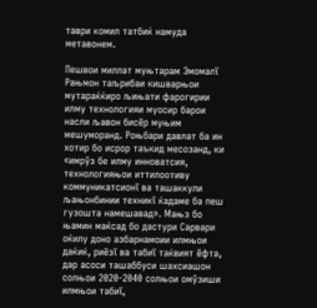таври комил татбиќ намуда метавонем.

Пешвои миллат муњтарам Эмомалї Рањмон таљрибаи кишварњои мутараќќиро љињати фарогирии илму технологияи муосир барои насли љавон бисёр муњим мешуморанд. Роњбари давлат ба ин хотир бо исрор таъкид месозанд, ки «имрўз бе илму инноватсия, технологияњои иттилоотиву коммуникатсионї ва ташаккули љањонбинии техникї ќадаме ба пеш гузошта намешавад». Мањз бо њамин маќсад бо дастури Сарвари оќилу доно азбарнамоии илмњои даќиќ, риёзї ва табиї таќвият ёфта, дар асоси ташаббуси шахсиашон солњои 2020-2040 солњои омўзиши илмњои табиї,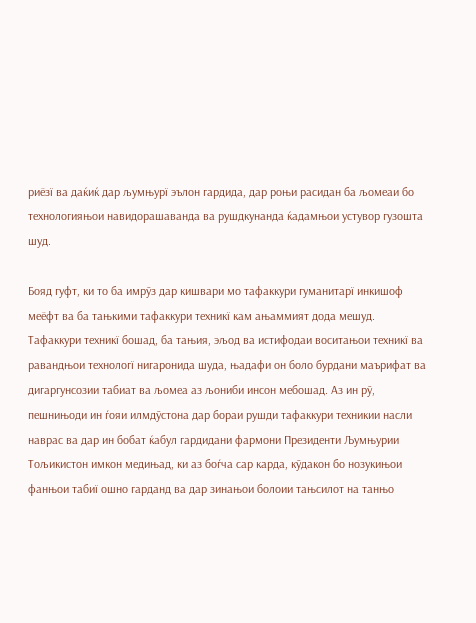риёзї ва даќиќ дар љумњурї эълон гардида, дар роњи расидан ба љомеаи бо технологияњои навидорашаванда ва рушдкунанда ќадамњои устувор гузошта шуд.

Бояд гуфт, ки то ба имрўз дар кишвари мо тафаккури гуманитарї инкишоф меёфт ва ба тањкими тафаккури техникї кам ањаммият дода мешуд. Тафаккури техникї бошад, ба тањия, эљод ва истифодаи воситањои техникї ва равандњои технологї нигаронида шуда, њадафи он боло бурдани маърифат ва дигаргунсозии табиат ва љомеа аз љониби инсон мебошад. Аз ин рў, пешнињоди ин ѓояи илмдўстона дар бораи рушди тафаккури техникии насли наврас ва дар ин бобат ќабул гардидани фармони Президенти Љумњурии Тољикистон имкон медињад, ки аз боѓча сар карда, кўдакон бо нозукињои фанњои табиї ошно гарданд ва дар зинањои болоии тањсилот на танњо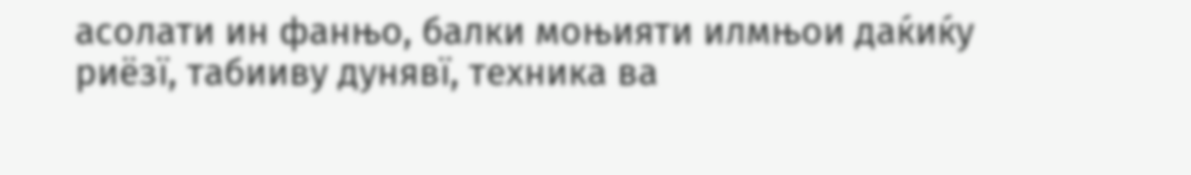асолати ин фанњо, балки моњияти илмњои даќиќу риёзї, табииву дунявї, техника ва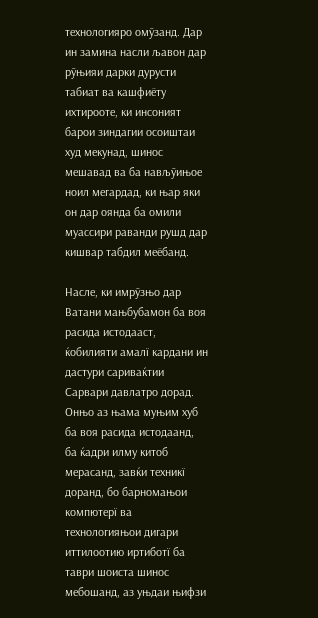технологияро омўзанд. Дар ин замина насли љавон дар рўњияи дарки дурусти табиат ва кашфиёту ихтирооте, ки инсоният барои зиндагии осоиштаи худ мекунад, шинос мешавад ва ба нављўињое ноил мегардад, ки њар яки он дар оянда ба омили муассири раванди рушд дар кишвар табдил меёбанд.

Насле, ки имрўзњо дар Ватани мањбубамон ба воя расида истодааст, ќобилияти амалї кардани ин дастури сариваќтии Сарвари давлатро дорад. Онњо аз њама муњим хуб ба воя расида истодаанд, ба ќадри илму китоб мерасанд, завќи техникї доранд, бо барномањои компютерї ва технологияњои дигари иттилоотию иртиботї ба таври шоиста шинос мебошанд, аз уњдаи њифзи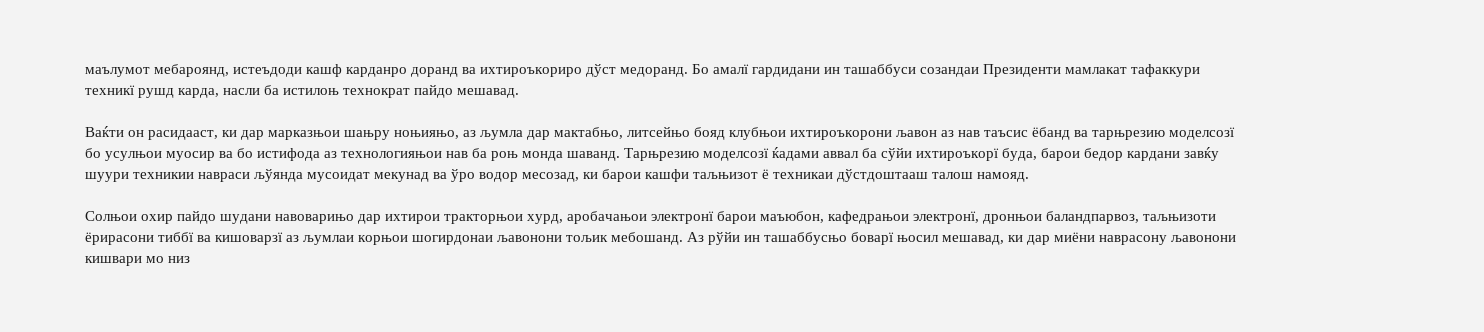маълумот мебароянд, истеъдоди кашф карданро доранд ва ихтироъкориро дўст медоранд. Бо амалї гардидани ин ташаббуси созандаи Президенти мамлакат тафаккури техникї рушд карда, насли ба истилоњ технократ пайдо мешавад.

Ваќти он расидааст, ки дар марказњои шањру ноњияњо, аз љумла дар мактабњо, литсейњо бояд клубњои ихтироъкорони љавон аз нав таъсис ёбанд ва тарњрезию моделсозї бо усулњои муосир ва бо истифода аз технологияњои нав ба роњ монда шаванд. Тарњрезию моделсозї ќадами аввал ба сўйи ихтироъкорї буда, барои бедор кардани завќу шуури техникии навраси љўянда мусоидат мекунад ва ўро водор месозад, ки барои кашфи таљњизот ё техникаи дўстдоштааш талош намояд.

Солњои охир пайдо шудани навоварињо дар ихтирои тракторњои хурд, аробачањои электронї барои маъюбон, кафедрањои электронї, дронњои баландпарвоз, таљњизоти ёрирасони тиббї ва кишоварзї аз љумлаи корњои шогирдонаи љавонони тољик мебошанд. Аз рўйи ин ташаббусњо боварї њосил мешавад, ки дар миёни наврасону љавонони кишвари мо низ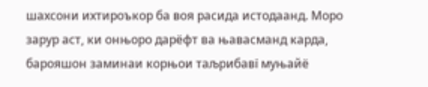шахсони ихтироъкор ба воя расида истодаанд. Моро зарур аст, ки онњоро дарёфт ва њавасманд карда, барояшон заминаи корњои таљрибавї муњайё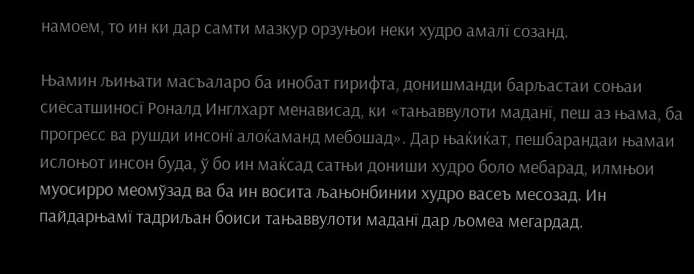намоем, то ин ки дар самти мазкур орзуњои неки худро амалї созанд.

Њамин љињати масъаларо ба инобат гирифта, донишманди барљастаи соњаи сиёсатшиносї Роналд Инглхарт менависад, ки «тањаввулоти маданї, пеш аз њама, ба прогресс ва рушди инсонї алоќаманд мебошад». Дар њаќиќат, пешбарандаи њамаи ислоњот инсон буда, ў бо ин маќсад сатњи дониши худро боло мебарад, илмњои муосирро меомўзад ва ба ин восита љањонбинии худро васеъ месозад. Ин пайдарњамї тадриљан боиси тањаввулоти маданї дар љомеа мегардад.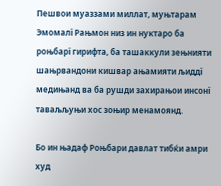Пешвои муаззами миллат, муњтарам Эмомалї Рањмон низ ин нуктаро ба роњбарї гирифта, ба ташаккули зењнияти шањрвандони кишвар ањамияти љиддї медињанд ва ба рушди захирањои инсонї таваљљуњи хос зоњир менамоянд.

Бо ин њадаф Роњбари давлат тибќи амри худ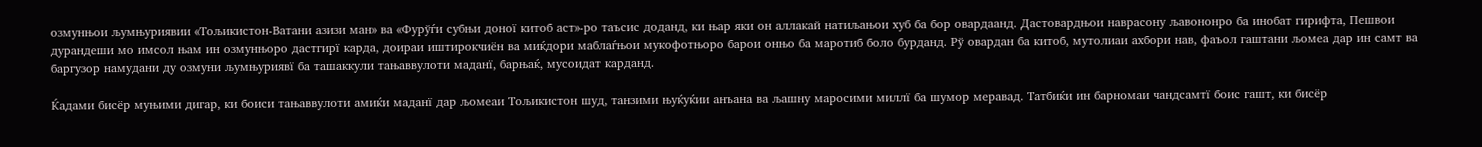озмунњои љумњуриявии «Тољикистон-Ватани азизи ман» ва «Фурўѓи субњи доної китоб аст»-ро таъсис доданд, ки њар яки он аллакай натиљањои хуб ба бор овардаанд. Дастовардњои наврасону љавононро ба инобат гирифта, Пешвои дурандеши мо имсол њам ин озмунњоро дастгирї карда, доираи иштирокчиён ва миќдори маблаѓњои мукофотњоро барои онњо ба маротиб боло бурданд. Рў овардан ба китоб, мутолиаи ахбори нав, фаъол гаштани љомеа дар ин самт ва баргузор намудани ду озмуни љумњуриявї ба ташаккули тањаввулоти маданї, барњаќ, мусоидат карданд.

Ќадами бисёр муњими дигар, ки боиси тањаввулоти амиќи маданї дар љомеаи Тољикистон шуд, танзими њуќуќии анъана ва љашну маросими миллї ба шумор меравад. Татбиќи ин барномаи чандсамтї боис гашт, ки бисёр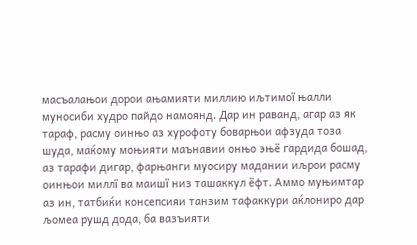масъалањои дорои ањамияти миллию иљтимої њалли муносиби худро пайдо намоянд. Дар ин раванд, агар аз як тараф, расму оинњо аз хурофоту боварњои афзуда тоза шуда, маќому моњияти маънавии онњо эњё гардида бошад, аз тарафи дигар, фарњанги муосиру мадании иљрои расму оинњои миллї ва маишї низ ташаккул ёфт. Аммо муњимтар аз ин, татбиќи консепсияи танзим тафаккури аќлониро дар љомеа рушд дода, ба вазъияти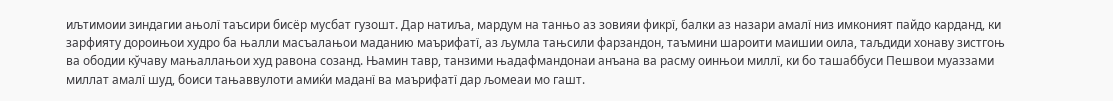иљтимоии зиндагии ањолї таъсири бисёр мусбат гузошт. Дар натиља, мардум на танњо аз зовияи фикрї, балки аз назари амалї низ имконият пайдо карданд, ки зарфияту дороињои худро ба њалли масъалањои маданию маърифатї, аз љумла тањсили фарзандон, таъмини шароити маишии оила, таљдиди хонаву зистгоњ ва ободии кўчаву мањаллањои худ равона созанд. Њамин тавр, танзими њадафмандонаи анъана ва расму оинњои миллї, ки бо ташаббуси Пешвои муаззами миллат амалї шуд, боиси тањаввулоти амиќи маданї ва маърифатї дар љомеаи мо гашт.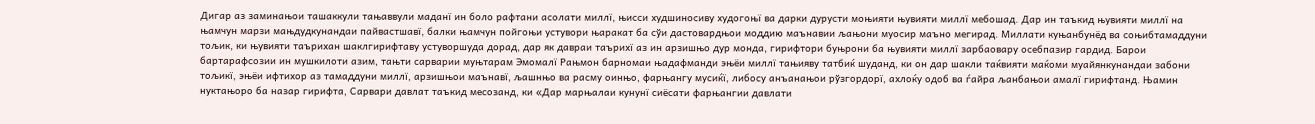Дигар аз заминањои ташаккули тањаввули маданї ин боло рафтани асолати миллї, њисси худшиносиву худогоњї ва дарки дурусти моњияти њувияти миллї мебошад. Дар ин таъкид њувияти миллї на њамчун марзи мањдудкунандаи пайвастшавї, балки њамчун пойгоњи устувори њаракат ба сўи дастовардњои моддию маънавии љањони муосир маъно мегирад. Миллати куњанбунёд ва соњибтамаддуни тољик, ки њувияти таърихан шаклгирифтаву устуворшуда дорад, дар як давраи таърихї аз ин арзишњо дур монда, гирифтори буњрони ба њувияти миллї зарбаовару осебпазир гардид. Барои бартарафсозии ин мушкилоти азим, тањти сарварии муњтарам Эмомалї Рањмон барномаи њадафманди эњёи миллї тањияву татбиќ шуданд, ки он дар шакли таќвияти маќоми муайянкунандаи забони тољикї, эњёи ифтихор аз тамаддуни миллї, арзишњои маънавї, љашнњо ва расму оинњо, фарњангу мусиќї, либосу анъанањои рўзгордорї, ахлоќу одоб ва ѓайра љанбањои амалї гирифтанд. Њамин нуктањоро ба назар гирифта, Сарвари давлат таъкид месозанд, ки «Дар марњалаи кунунї сиёсати фарњангии давлати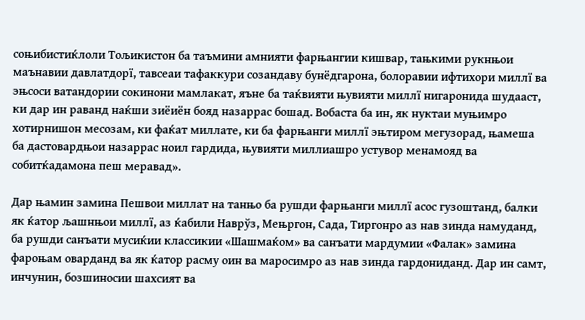соњибистиќлоли Тољикистон ба таъмини амнияти фарњангии кишвар, тањкими рукнњои маънавии давлатдорї, тавсеаи тафаккури созандаву бунёдгарона, болоравии ифтихори миллї ва эњсоси ватандории сокинони мамлакат, яъне ба таќвияти њувияти миллї нигаронида шудааст, ки дар ин раванд наќши зиёиён бояд назаррас бошад. Вобаста ба ин, як нуктаи муњимро хотирнишон месозам, ки фаќат миллате, ки ба фарњанги миллї эњтиром мегузорад, њамеша ба дастовардњои назаррас ноил гардида, њувияти миллиашро устувор менамояд ва собитќадамона пеш меравад».

Дар њамин замина Пешвои миллат на танњо ба рушди фарњанги миллї асос гузоштанд, балки як ќатор љашнњои миллї, аз ќабили Наврўз, Мењргон, Сада, Тиргонро аз нав зинда намуданд, ба рушди санъати мусиќии классикии «Шашмаќом» ва санъати мардумии «Фалак» замина фароњам оварданд ва як ќатор расму оин ва маросимро аз нав зинда гардониданд. Дар ин самт, инчунин, бозшиносии шахсият ва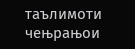таълимоти чењрањои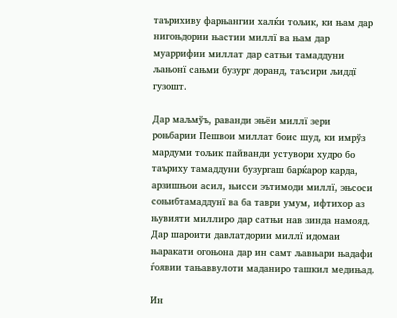таърихиву фарњангии халќи тољик, ки њам дар нигоњдории њастии миллї ва њам дар муаррифии миллат дар сатњи тамаддуни љањонї сањми бузург доранд, таъсири љиддї гузошт.

Дар маљмўъ, раванди эњёи миллї зери роњбарии Пешвои миллат боис шуд, ки имрўз мардуми тољик пайванди устувори худро бо таъриху тамаддуни бузургаш барќарор карда, арзишњои асил, њисси эътимоди миллї, эњсоси соњибтамаддунї ва ба таври умум, ифтихор аз њувияти миллиро дар сатњи нав зинда намояд. Дар шароити давлатдории миллї идомаи њаракати огоњона дар ин самт љавњари њадафи ѓоявии тањаввулоти маданиро ташкил медињад.

Ин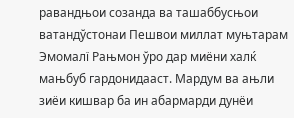равандњои созанда ва ташаббусњои ватандўстонаи Пешвои миллат муњтарам Эмомалї Рањмон ўро дар миёни халќ мањбуб гардонидааст. Мардум ва ањли зиёи кишвар ба ин абармарди дунёи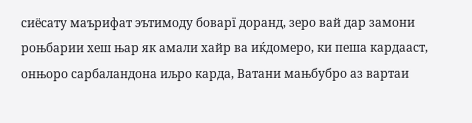сиёсату маърифат эътимоду боварї доранд, зеро вай дар замони роњбарии хеш њар як амали хайр ва иќдомеро, ки пеша кардааст, онњоро сарбаландона иљро карда, Ватани мањбубро аз вартаи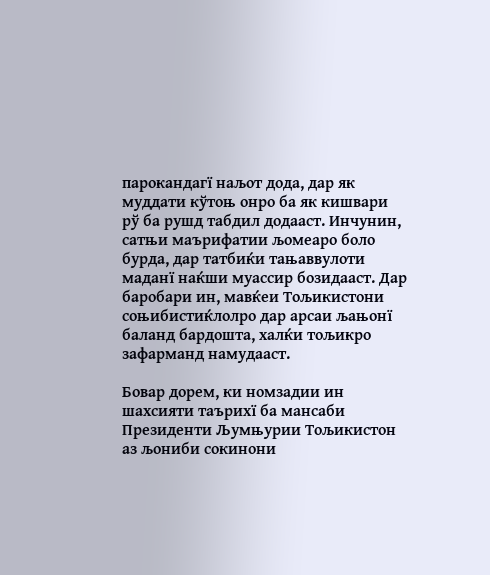парокандагї наљот дода, дар як муддати кўтоњ онро ба як кишвари рў ба рушд табдил додааст. Инчунин, сатњи маърифатии љомеаро боло бурда, дар татбиќи тањаввулоти маданї наќши муассир бозидааст. Дар баробари ин, мавќеи Тољикистони соњибистиќлолро дар арсаи љањонї баланд бардошта, халќи тољикро зафарманд намудааст.

Бовар дорем, ки номзадии ин шахсияти таърихї ба мансаби Президенти Љумњурии Тољикистон аз љониби сокинони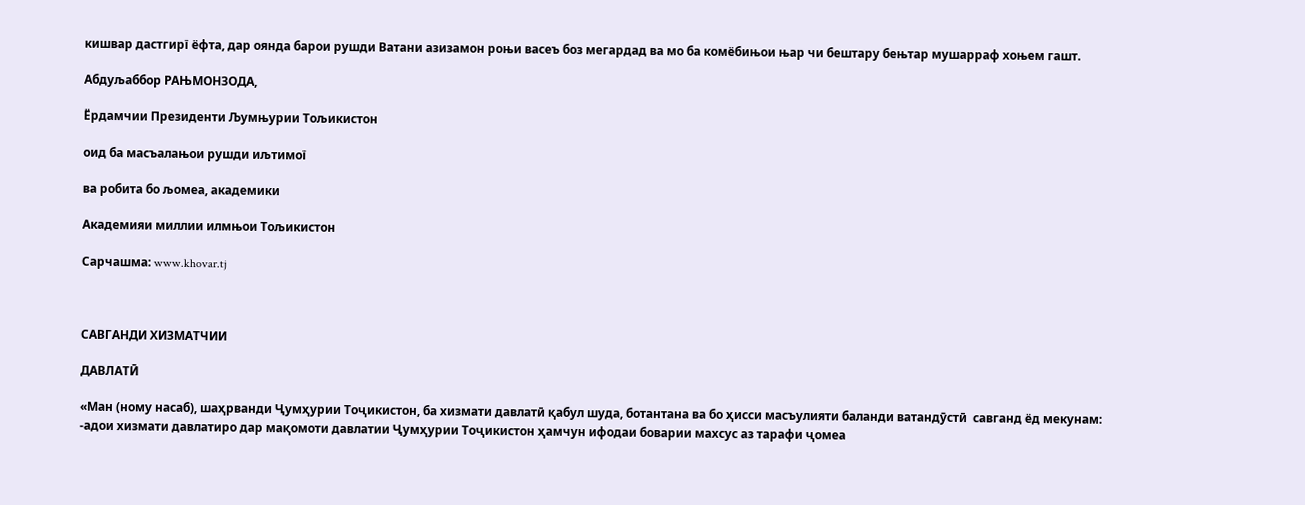кишвар дастгирї ёфта, дар оянда барои рушди Ватани азизамон роњи васеъ боз мегардад ва мо ба комёбињои њар чи бештару бењтар мушарраф хоњем гашт.

Абдуљаббор РАЊМОНЗОДА,

Ёрдамчии Президенти Љумњурии Тољикистон

оид ба масъалањои рушди иљтимої

ва робита бо љомеа, академики

Академияи миллии илмњои Тољикистон

Сарчашма: www.khovar.tj



САВГАНДИ ХИЗМАТЧИИ

ДАВЛАТӢ

«Ман (ному насаб), шаҳрванди Ҷумҳурии Тоҷикистон, ба хизмати давлатӣ қабул шуда, ботантана ва бо ҳисси масъулияти баланди ватандӯстӣ  савганд ёд мекунам:
-адои хизмати давлатиро дар мақомоти давлатии Ҷумҳурии Тоҷикистон ҳамчун ифодаи боварии махсус аз тарафи ҷомеа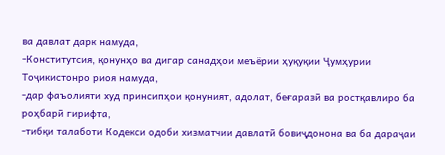ва давлат дарк намуда,
-Конститутсия, қонунҳо ва дигар санадҳои меъёрии ҳуқуқии Ҷумҳурии Тоҷикистонро риоя намуда,
-дар фаъолияти худ принсипҳои қонуният, адолат, беғаразӣ ва ростқавлиро ба роҳбарӣ гирифта,
-тибқи талаботи Кодекси одоби хизматчии давлатӣ бовиҷдонона ва ба дараҷаи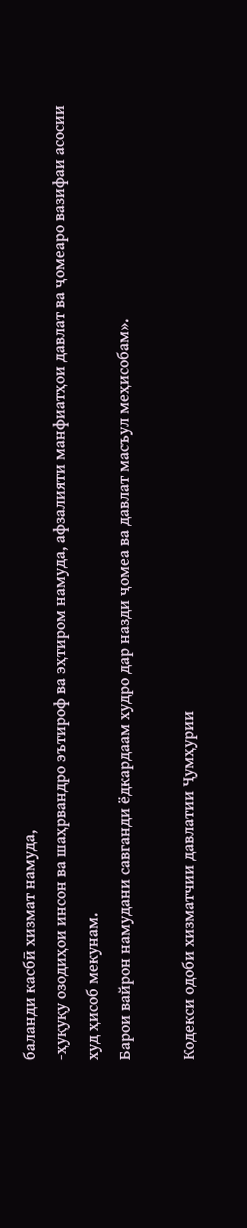баланди касбӣ хизмат намуда,
-ҳуқуқу озодиҳои инсон ва шаҳрвандро эътироф ва эҳтиром намуда, афзалияти манфиатҳои давлат ва ҷомеаро вазифаи асосии худ ҳисоб мекунам.
Барои вайрон намудани савганди ёдкардаам худро дар назди ҷомеа ва давлат масъул меҳисобам».

Кодекси одоби хизматчии давлатии Ҷумҳурии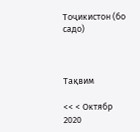Тоҷикистон (бо садо)



Тақвим

<< < Октябр 2020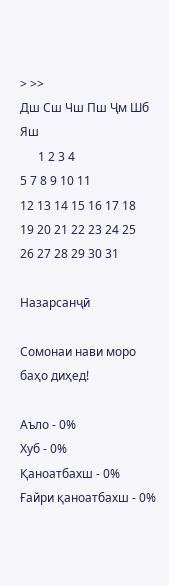> >>
Дш Сш Чш Пш Ҷм Шб Яш
      1 2 3 4
5 7 8 9 10 11
12 13 14 15 16 17 18
19 20 21 22 23 24 25
26 27 28 29 30 31

Назарсанҷӣ

Сомонаи нави моро баҳо диҳед!

Аъло - 0%
Хуб - 0%
Қаноатбахш - 0%
Ғайри қаноатбахш - 0%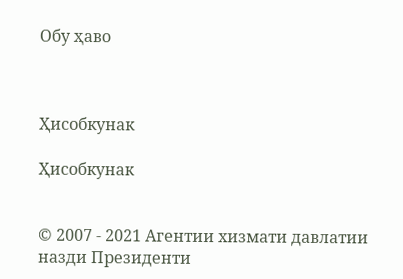Обу ҳаво



Ҳисобкунак

Ҳисобкунак


© 2007 - 2021 Агентии хизмати давлатии назди Президенти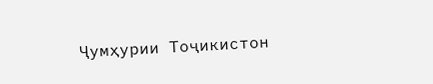Ҷумҳурии Тоҷикистон